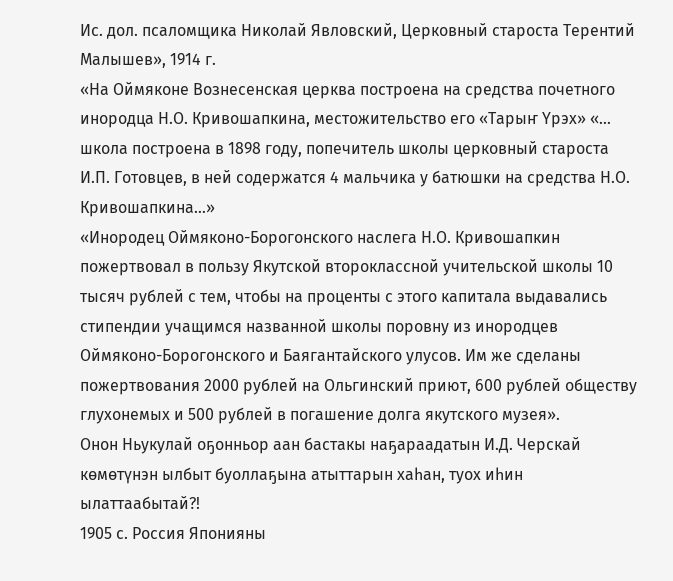Ис. дол. псаломщика Николай Явловский, Церковный староста Терентий Малышев», 1914 г.
«На Оймяконе Вознесенская церква построена на средства почетного инородца Н.О. Кривошапкина, местожительство его «Тарыҥ Үрэх» «… школа построена в 1898 году, попечитель школы церковный староста И.П. Готовцев, в ней содержатся 4 мальчика у батюшки на средства Н.О. Кривошапкина…»
«Инородец Оймяконо-Борогонского наслега Н.О. Кривошапкин пожертвовал в пользу Якутской второклассной учительской школы 10 тысяч рублей с тем, чтобы на проценты с этого капитала выдавались стипендии учащимся названной школы поровну из инородцев Оймяконо-Борогонского и Баягантайского улусов. Им же сделаны пожертвования 2000 рублей на Ольгинский приют, 600 рублей обществу глухонемых и 500 рублей в погашение долга якутского музея».
Онон Ньукулай оҕонньор аан бастакы наҕараадатын И.Д. Черскай көмөтүнэн ылбыт буоллаҕына атыттарын хаһан, туох иһин ылаттаабытай?!
1905 с. Россия Японияны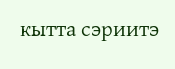кытта сэриитэ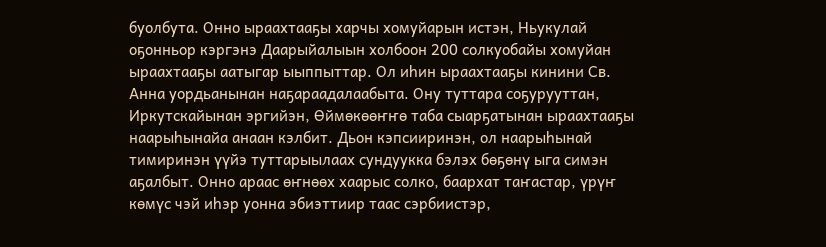буолбута. Онно ыраахтааҕы харчы хомуйарын истэн, Ньукулай оҕонньор кэргэнэ Даарыйалыын холбоон 200 солкуобайы хомуйан ыраахтааҕы аатыгар ыыппыттар. Ол иһин ыраахтааҕы кинини Св. Анна уордьанынан наҕараадалаабыта. Ону туттара соҕурууттан, Иркутскайынан эргийэн, Өймөкөөҥҥө таба сыарҕатынан ыраахтааҕы наарыһынайа анаан кэлбит. Дьон кэпсииринэн, ол наарыһынай тимиринэн үүйэ туттарыылаах сундуукка бэлэх бөҕөнү ыга симэн аҕалбыт. Онно араас өҥнөөх хаарыс солко, баархат таҥастар, үрүҥ көмүс чэй иһэр уонна эбиэттиир таас сэрбиистэр,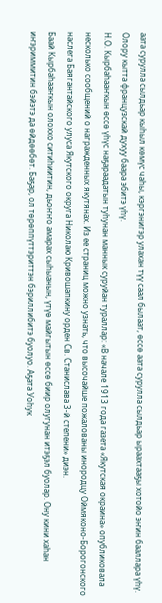аата сурулла сылдьар кыһыл көмүс чаһы, кэргэнигэр улахан түү саал былаат, өссө аата сурулла сылдьар ыраахтааҕы хотойо эҥин бааллара үһү. Олору кытта французскай духуу баара эбитэ үһү.
Н.О. Кырбаһааҥкын өссө үһүс наҕараадатын туһунан маннык суруйан тураллар: «В начале 1913 года газета «Якутская окраина» опубликовала несколько сообщений о награжденных якутянах. Из ее страниц можно узнать, что высочайше пожалованы инородцу Оймяконо-Борогонского наслега Баягантайского улуса Якутского округа Николаю Кривошапкину орден Св. Станислава 3-й степени» диэн.
Баай Кырбаһааҥкын олоххо ситиһиитин, дьоҥҥо амарах сыһыанын, үтүө майгытын өссө биир олугунан итэҕэл буолар. Ону кини хаһан иҥэриммитин бэйэтэ да өйдөөбөт. Баҕар, ол төрөппүттэриттэн бэриллибитэ буолуо. Аҕата Уоһук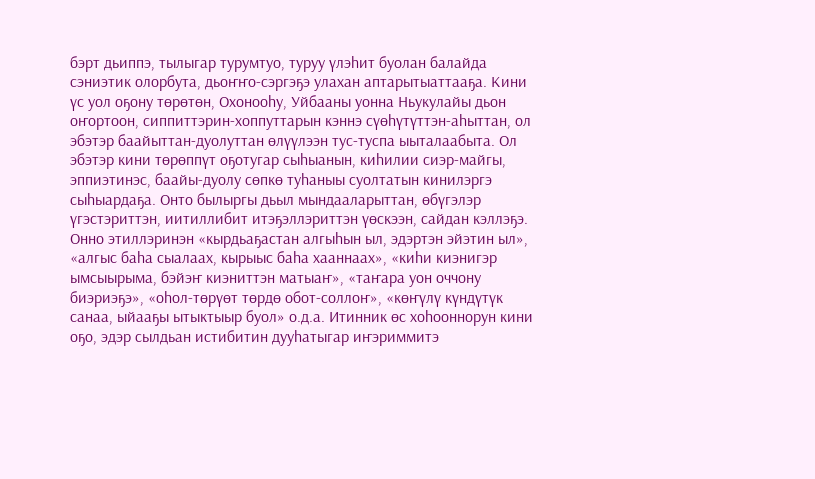бэрт дьиппэ, тылыгар турумтуо, туруу үлэһит буолан балайда сэниэтик олорбута, дьоҥҥо-сэргэҕэ улахан аптарытыаттааҕа. Кини үс уол оҕону төрөтөн, Охонооһу, Уйбааны уонна Ньукулайы дьон оҥортоон, сиппиттэрин-хоппуттарын кэннэ сүөһүтүттэн-аһыттан, ол эбэтэр баайыттан-дуолуттан өлүүлээн тус-туспа ыыталаабыта. Ол эбэтэр кини төрөппүт оҕотугар сыһыанын, киһилии сиэр-майгы, эппиэтинэс, баайы-дуолу сөпкө туһаныы суолтатын кинилэргэ сыһыардаҕа. Онто былыргы дьыл мындааларыттан, өбүгэлэр үгэстэриттэн, иитиллибит итэҕэллэриттэн үөскээн, сайдан кэллэҕэ. Онно этиллэринэн «кырдьаҕастан алгыһын ыл, эдэртэн эйэтин ыл», «алгыс баһа сыалаах, кырыыс баһа хааннаах», «киһи киэнигэр ымсыырыма, бэйэҥ киэниттэн матыаҥ», «таҥара уон оччону биэриэҕэ», «оһол-төрүөт төрдө обот-соллоҥ», «көҥүлү күндүтүк санаа, ыйааҕы ытыктыыр буол» о.д.а. Итинник өс хоһооннорун кини оҕо, эдэр сылдьан истибитин дууһатыгар иҥэриммитэ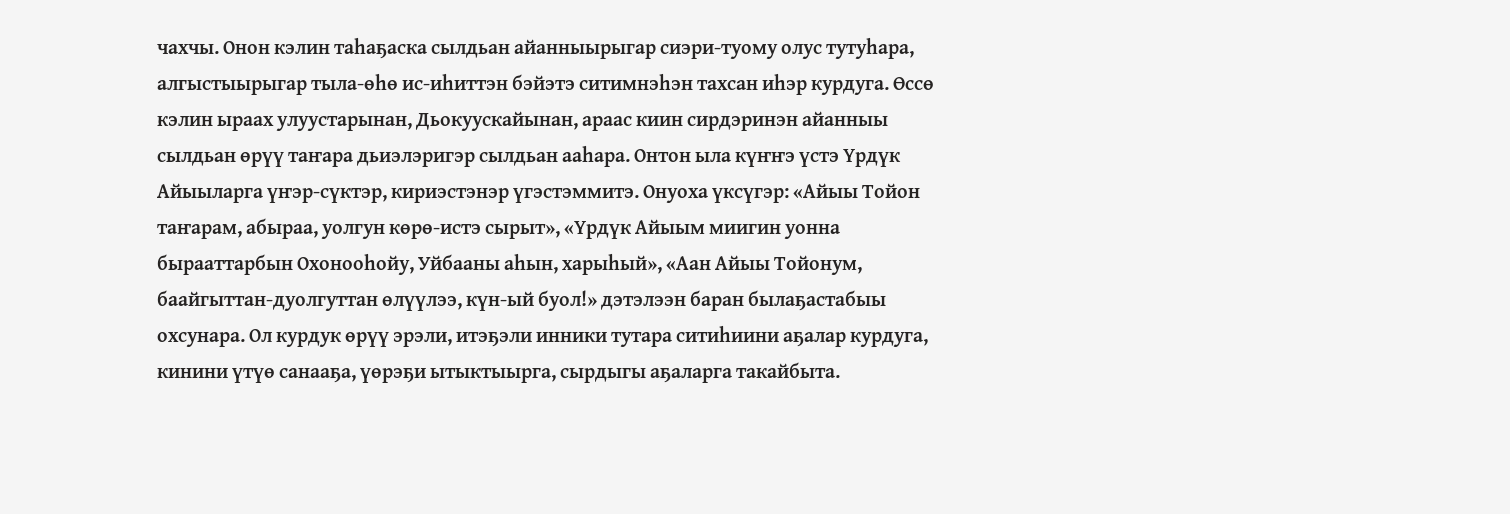чахчы. Онон кэлин таһаҕаска сылдьан айанныырыгар сиэри-туому олус тутуһара, алгыстыырыгар тыла-өһө ис-иһиттэн бэйэтэ ситимнэһэн тахсан иһэр курдуга. Өссө кэлин ыраах улуустарынан, Дьокуускайынан, араас киин сирдэринэн айанныы сылдьан өрүү таҥара дьиэлэригэр сылдьан ааһара. Онтон ыла күҥҥэ үстэ Үрдүк Айыыларга үҥэр-сүктэр, кириэстэнэр үгэстэммитэ. Онуоха үксүгэр: «Айыы Тойон таҥарам, абыраа, уолгун көрө-истэ сырыт», «Үрдүк Айыым миигин уонна бырааттарбын Охонооһойу, Уйбааны аһын, харыһый», «Аан Айыы Тойонум, баайгыттан-дуолгуттан өлүүлээ, күн-ый буол!» дэтэлээн баран былаҕастабыы охсунара. Ол курдук өрүү эрэли, итэҕэли инники тутара ситиһиини аҕалар курдуга, кинини үтүө санааҕа, үөрэҕи ытыктыырга, сырдыгы аҕаларга такайбыта.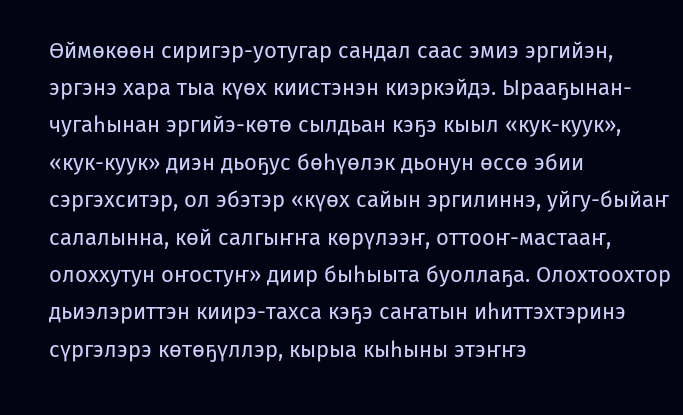Өймөкөөн сиригэр-уотугар сандал саас эмиэ эргийэн, эргэнэ хара тыа күөх киистэнэн киэркэйдэ. Ырааҕынан-чугаһынан эргийэ-көтө сылдьан кэҕэ кыыл «кук-куук», «кук-куук» диэн дьоҕус бөһүөлэк дьонун өссө эбии сэргэхситэр, ол эбэтэр «күөх сайын эргилиннэ, уйгу-быйаҥ салалынна, көй салгыҥҥа көрүлээҥ, оттооҥ-мастааҥ, олоххутун оҥостуҥ» диир быһыыта буоллаҕа. Олохтоохтор дьиэлэриттэн киирэ-тахса кэҕэ саҥатын иһиттэхтэринэ сүргэлэрэ көтөҕүллэр, кырыа кыһыны этэҥҥэ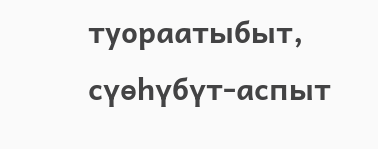туораатыбыт, сүөһүбүт-аспыт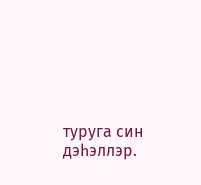туруга син дэһэллэр.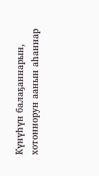Күнүһүн балаҕаннарын, хотоннорун аанын аһаннар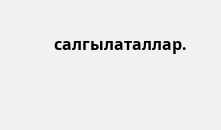салгылаталлар.